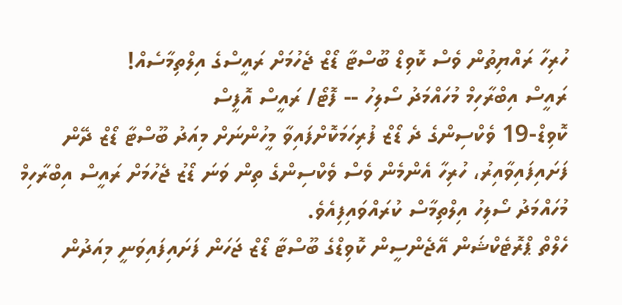ހުރިހާ ރައްޔިތުން ވެސް ކޮވިޑް ބޫސްޓާ ޑޯޒް ޖެހުމަށް ރައީސްގެ އިލްތިމާސެއް!
ރައީސް އިބްރާހިމް މުހައްމަދު ސޯލިހު -- ފޮޓޯ/ ރައީސް އޮފީސް
ކޮވިޑް-19 ވެކްސިންގެ ދެ ޑޯޒް ފުރިހަމަކޮށްފައިވާ މީހުންނަށް މިއަދު ބޫސްޓާ ޑޯޒް ދޭން ފަށައިފައިވާއިރު، ހުރިހާ އެންމެން ވެސް ވެކްސިންގެ ތިން ވަނަ ޑޯޒު ޖެހުމަށް ރައީސް އިބްރާހިމް މުހައްމަދު ސޯލިހު އިލްތިމާސް ކުރައްވައިފިއެވެ.
ހެލްތް ޕްރޮޓެކްޝަން އޭޖެންސީން ކޮވިޑްގެ ބޫސްޓާ ޑޯޒް ޖަހަން ފަށައިފައިވަނީ މިއަދުން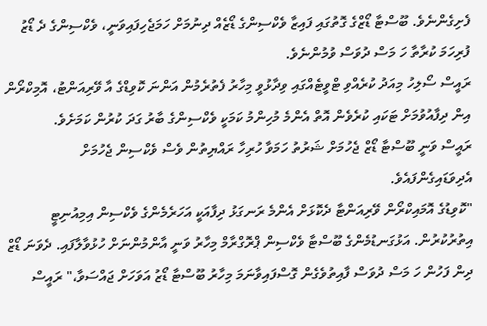ފެށިގެންނެވެ. ބޫސްޓާ ޑޯޒްގެ ގޮތުގައި ފައިޒާ ވެކްސިންގެ ޑޯޒެއް ދިނުމަށް ހަމަޖެހިފައިވަނީ، ވެކްސިންގެ ދެ ޑޯޒު ފުރިހަމަ ކުރާތާ ހަ މަސް ދުވަސް ވުމުންނެވެ.
ރައީސް ސޯލިހު މިއަދު ކުރެއްވި ޓްވީޓެއްގައި ވިދާޅުވީ މިހާރު ފެތުރެމުން އަންނަ ކޮވިޑްގެ އާ ވޭރިއަންޓު، އޮމިކްރޯން އިން ދިފާއުވުމަށް ޓަކައި ކުރެވެން އޮތް އެންމެ މުހިންމު ކަމަކީ ވެކްސިންގެ ބާރު ގަދަ ކުރުން ކަމަށެވެ.
ރައީސް ވަނީ ބޫސްޓާ ޑޯޒް ޖެހުމަށް ޝަރުތު ހަމަވާ ހުރިހާ ރައްޔިތުން ވެސް ވެކްސިން ޖެހުމަށް އެދިވަޑައިގެންފައެވެ.
"ކޮވިޑުގެ އޮމައިކްރޯން ވޭރިއަންޓާ ދެކޮޅަށް އެންމެ ރަނގަޅު ދިފާއަކީ އަހަރެމެންގެ ވެކްސިން އިމިއުނިޓީ އިތުރުކުރުން. އަޅުގަނޑުމެންގެ ބޫސްޓާ ވެކްސިން ޕްރޮގްރާމް މިހާރު ވަނީ އާންމުންނަށް ހުޅުވާލާފައި. ދެވަނަ ޑޯޒް ދިން ފަހުން ހަ މަސް ދުވަސް ފާއިތުވެގެން ގޮސްފައިވާނަމަ މިހާރު ބޫސްޓާ ޑޯޒު އަވަހަށް ޖައްސަވާ،" ރައީސް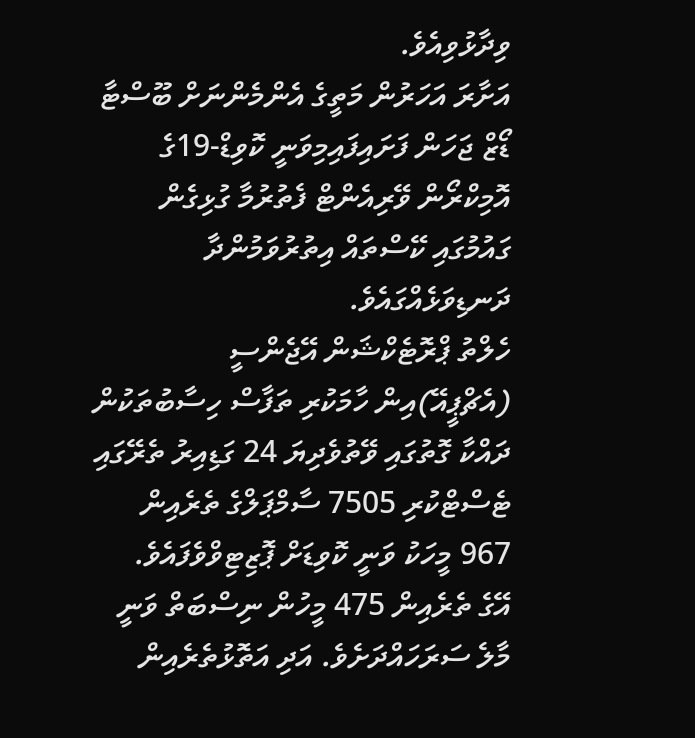ވިދާޅުވިއެވެ.
އަށާރަ އަހަރުން މަތީގެ އެންމެންނަށް ބޫސްޓާ ޑޯޒް ޖަހަން ފަށައިފައިމިވަނީ ކޮވިޑް-19ގެ އޮމިކްރޯން ވޭރިއެންޓް ފެތުރުމާ ގުޅިގެން ގައުމުގައި ކޭސްތައް އިތުރުވަމުންދާ ދަނޑިވަޅެއްގައެވެ.
ހެލްތު ޕްރޮޓެކްޝަން އޭޖެންސީ (އެޗްޕީއޭ)އިން ހާމަކުރި ތަފާސް ހިސާބުތަކުން ދައްކާ ގޮތުގައި ވޭތުވެދިޔަ 24 ގަޑިއިރު ތެރޭގައި ޓެސްޓްކުރި 7505 ސާމްޕަލްގެ ތެރެއިން 967 މީހަކު ވަނީ ކޮވިޑަށް ޕޮޒިޓިވްވެފައެވެ.
އޭގެ ތެރެއިން 475 މީހުން ނިސްބަތް ވަނީ މާލެ ސަރަހައްދަށެވެ. އަދި އަތޮޅުތެރެއިން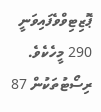ޕޮޒިޓިވްވެފައިވަނީ 290 މީހެކެވެ. ރިސޯޓުތަކުން 87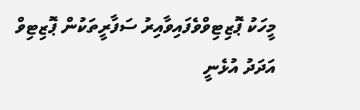މީހަކު ޕޮޒިޓިވްވެފައިވާއިރު ސަފާރީތަކުން ޕޮޒިޓިވް އަދަދު އުޅެނީ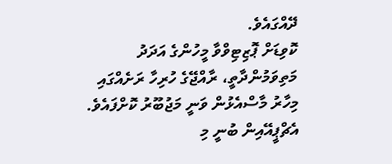ދޭއްގައެވެ.
ކޮވިޑަށް ޕޮޒިޓިވްވާ މީހުންގެ އަދަދު މަތިވަމުންދާތީ، ރާއްޖޭގެ ހުރިހާ ރަށެއްގައި މިހާރު މާސްއެޅުން ވަނީ މަޖުބޫރު ކޮށްފައެވެ.
އެޗްޕީއޭއިން ބުނީ މި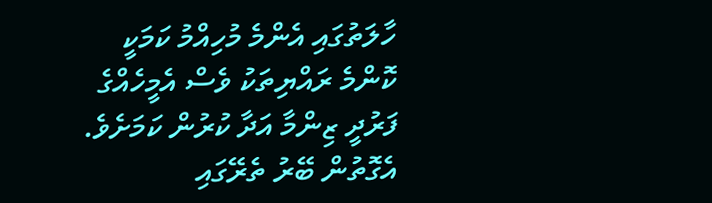ހާލަތުގައި އެންމެ މުހިއްމު ކަމަކީ ކޮންމެ ރައްޔިތަކު ވެސް އެމީހެއްގެ ފަރުދީ ޒިންމާ އަދާ ކުރުން ކަމަށެވެ. އެގޮތުން ބޭރު ތެރޭގައި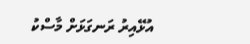އުޅޭއިރު ރަނގަޅަށް މާސްކު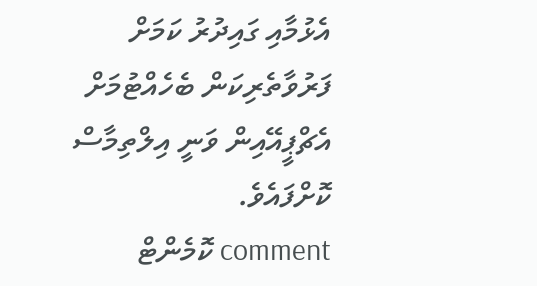އެޅުމާއި ގައިދުރު ކަމަށް ފަރުވާތެރިކަން ބެހެއްޓުމަށް އެޗްޕީއޭއިން ވަނީ އިލްތިމާސް ކޮށްފައެވެ.
comment ކޮމެންޓް